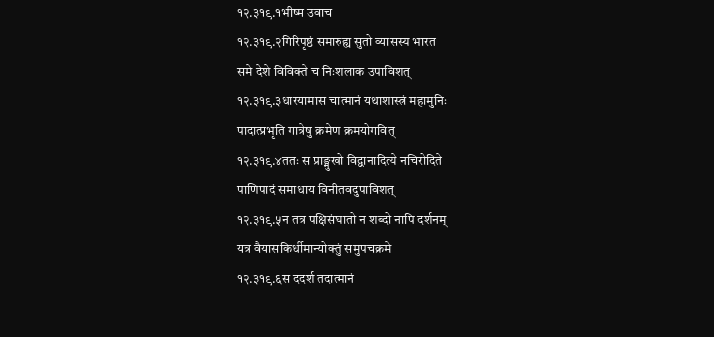१२.३१९.१भीष्म उवाच
१२.३१९.२गिरिपृष्ठं समारुह्य सुतो व्यासस्य भारत
समे देशे विविक्ते च निःशलाक उपाविशत्
१२.३१९.३धारयामास चात्मानं यथाशास्त्रं महामुनिः
पादात्प्रभृति गात्रेषु क्रमेण क्रमयोगवित्
१२.३१९.४ततः स प्राङ्मुखो विद्वानादित्ये नचिरोदिते
पाणिपादं समाधाय विनीतवदुपाविशत्
१२.३१९.५न तत्र पक्षिसंघातो न शब्दो नापि दर्शनम्
यत्र वैयासकिर्धीमान्योक्तुं समुपचक्रमे
१२.३१९.६स ददर्श तदात्मानं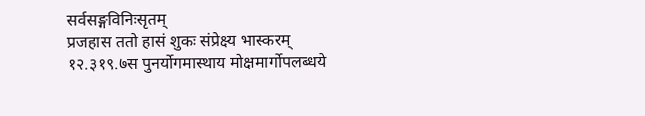सर्वसङ्गविनिःसृतम्
प्रजहास ततो हासं शुकः संप्रेक्ष्य भास्करम्
१२.३१९.७स पुनर्योगमास्थाय मोक्षमार्गोपलब्धये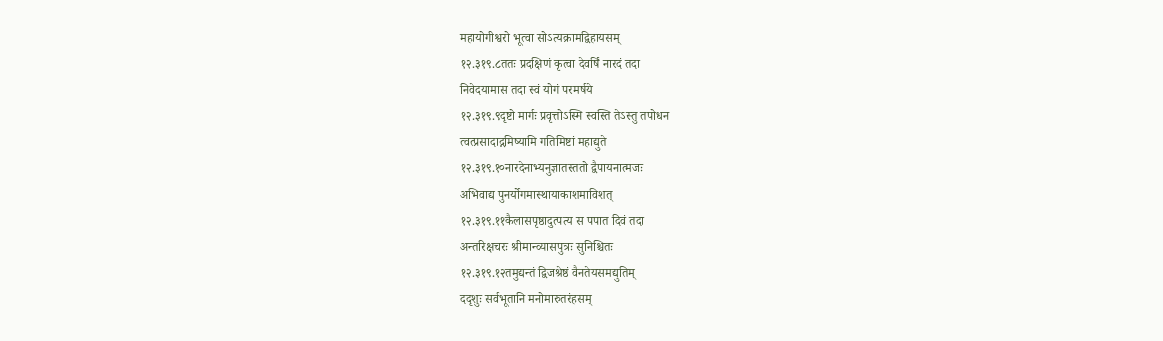महायोगीश्वरो भूत्वा सोऽत्यक्रामद्विहायसम्
१२.३१९.८ततः प्रदक्षिणं कृत्वा देवर्षिं नारदं तदा
निवेदयामास तदा स्वं योगं परमर्षये
१२.३१९.९दृष्टो मार्गः प्रवृत्तोऽस्मि स्वस्ति तेऽस्तु तपोधन
त्वत्प्रसादाद्गमिष्यामि गतिमिष्टां महाद्युते
१२.३१९.१०नारदेनाभ्यनुज्ञातस्ततो द्वैपायनात्मजः
अभिवाद्य पुनर्योगमास्थायाकाशमाविशत्
१२.३१९.११कैलासपृष्ठादुत्पत्य स पपात दिवं तदा
अन्तरिक्षचरः श्रीमान्व्यासपुत्रः सुनिश्चितः
१२.३१९.१२तमुद्यन्तं द्विजश्रेष्ठं वैनतेयसमद्युतिम्
ददृशुः सर्वभूतानि मनोमारुतरंहसम्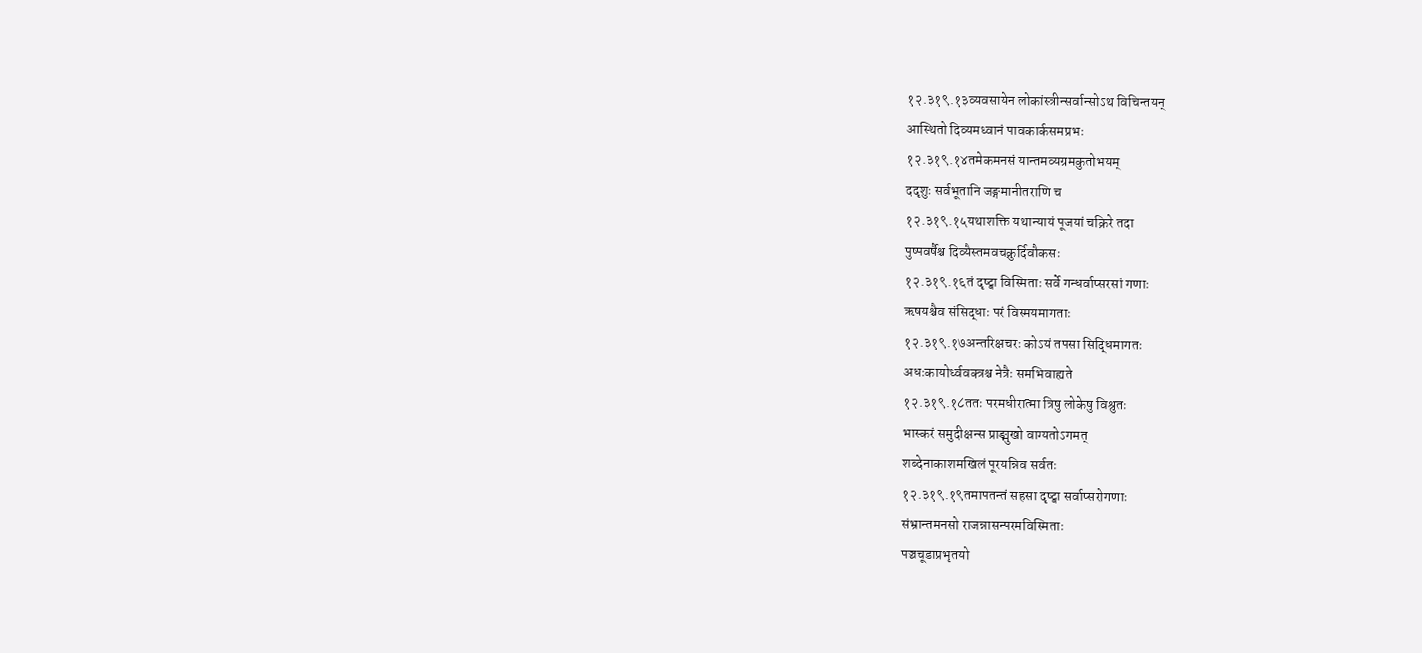१२.३१९.१३व्यवसायेन लोकांस्त्रीन्सर्वान्सोऽथ विचिन्तयन्
आस्थितो दिव्यमध्वानं पावकार्कसमप्रभः
१२.३१९.१४तमेकमनसं यान्तमव्यग्रमकुतोभयम्
ददृशुः सर्वभूतानि जङ्गमानीतराणि च
१२.३१९.१५यथाशक्ति यथान्यायं पूजयां चक्रिरे तदा
पुष्पवर्षैश्च दिव्यैस्तमवचक्रुर्दिवौकसः
१२.३१९.१६तं दृष्ट्वा विस्मिताः सर्वे गन्धर्वाप्सरसां गणाः
ऋषयश्चैव संसिद्धाः परं विस्मयमागताः
१२.३१९.१७अन्तरिक्षचरः कोऽयं तपसा सिद्धिमागतः
अधःकायोर्ध्ववक्त्रश्च नेत्रैः समभिवाह्यते
१२.३१९.१८ततः परमधीरात्मा त्रिषु लोकेषु विश्रुतः
भास्करं समुदीक्षन्स प्राङ्मुखो वाग्यतोऽगमत्
शब्देनाकाशमखिलं पूरयन्निव सर्वतः
१२.३१९.१९तमापतन्तं सहसा दृष्ट्वा सर्वाप्सरोगणाः
संभ्रान्तमनसो राजन्नासन्परमविस्मिताः
पञ्चचूडाप्रभृतयो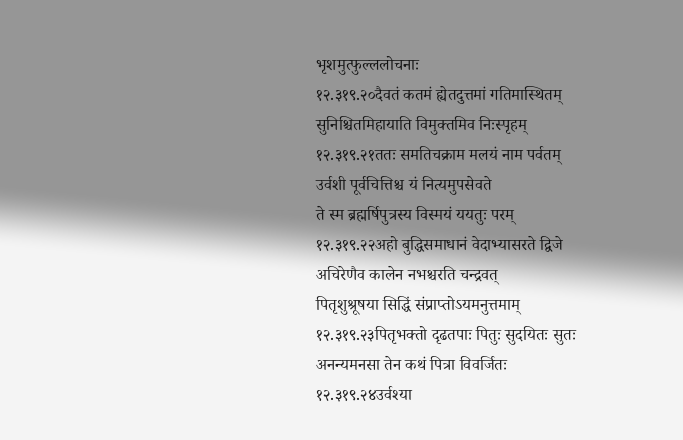भृशमुत्फुल्ललोचनाः
१२.३१९.२०दैवतं कतमं ह्येतदुत्तमां गतिमास्थितम्
सुनिश्चितमिहायाति विमुक्तमिव निःस्पृहम्
१२.३१९.२१ततः समतिचक्राम मलयं नाम पर्वतम्
उर्वशी पूर्वचित्तिश्च यं नित्यमुपसेवते
ते स्म ब्रह्मर्षिपुत्रस्य विस्मयं ययतुः परम्
१२.३१९.२२अहो बुद्धिसमाधानं वेदाभ्यासरते द्विजे
अचिरेणैव कालेन नभश्चरति चन्द्रवत्
पितृशुश्रूषया सिद्धिं संप्राप्तोऽयमनुत्तमाम्
१२.३१९.२३पितृभक्तो दृढतपाः पितुः सुदयितः सुतः
अनन्यमनसा तेन कथं पित्रा विवर्जितः
१२.३१९.२४उर्वश्या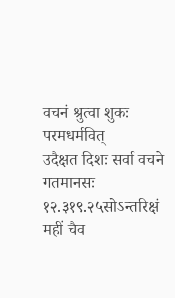वचनं श्रुत्वा शुकः परमधर्मवित्
उदैक्षत दिशः सर्वा वचने गतमानसः
१२.३१९.२५सोऽन्तरिक्षं महीं चैव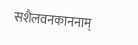सशैलवनकाननाम्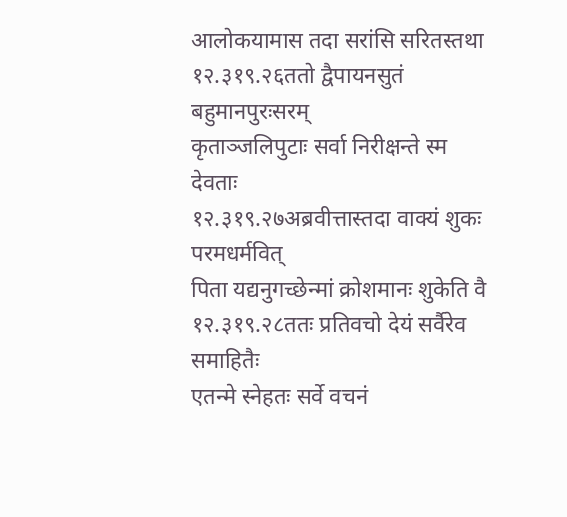आलोकयामास तदा सरांसि सरितस्तथा
१२.३१९.२६ततो द्वैपायनसुतं बहुमानपुरःसरम्
कृताञ्जलिपुटाः सर्वा निरीक्षन्ते स्म देवताः
१२.३१९.२७अब्रवीत्तास्तदा वाक्यं शुकः परमधर्मवित्
पिता यद्यनुगच्छेन्मां क्रोशमानः शुकेति वै
१२.३१९.२८ततः प्रतिवचो देयं सर्वैरेव समाहितैः
एतन्मे स्नेहतः सर्वे वचनं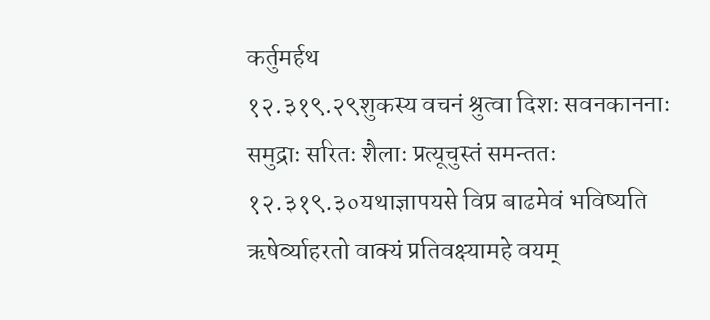कर्तुमर्हथ
१२.३१९.२९शुकस्य वचनं श्रुत्वा दिशः सवनकाननाः
समुद्राः सरितः शैलाः प्रत्यूचुस्तं समन्ततः
१२.३१९.३०यथाज्ञापयसे विप्र बाढमेवं भविष्यति
ऋषेर्व्याहरतो वाक्यं प्रतिवक्ष्यामहे वयम्